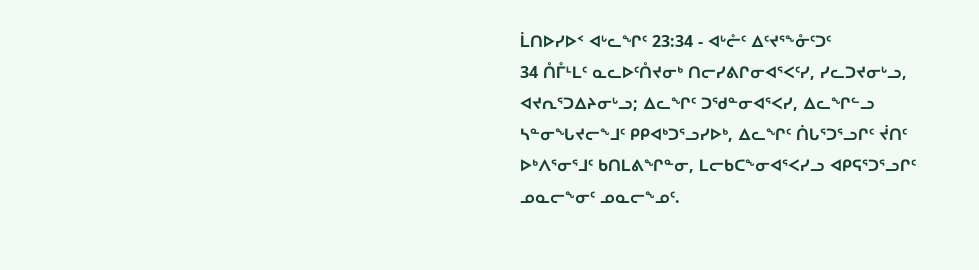ᒫᑎᐅᓯᐅᑉ ᐊᒡᓚᖏᑦ 23:34 - ᐊᒡᓔᑦ ᐃᑦᔪᕐᖕᓁᑦᑐᑦ
34 ᑍᒤᒻᒪᑦ ᓇᓚᐅᑦᑍᔪᓂᒃ ᑎᓕᓯᕕᒋᓂᐊᕐᐸᑦᓯ, ᓯᓚᑐᔪᓂᒡᓗ, ᐊᔪᕆᕐᑐᐃᔨᓂᒡᓗ; ᐃᓚᖏᑦ ᑐᖁᓐᓂᐊᕐᐸᓯ, ᐃᓚᖏᓪᓗ ᓴᓐᓂᖓᔪᓕᖕᒧᑦ ᑭᑭᐊᒃᑐᕐᓗᓯᐅᒃ, ᐃᓚᖏᑦ ᑏᒐᕐᑐᕐᓗᒋᑦ ᔫᑎᑦ ᐅᒃᐱᕐᓂᕐᒧᑦ ᑲᑎᒪᕕᖏᓐᓂ, ᒪᓕᑲᑕᖕᓂᐊᕐᐸᓯᓗ ᐊᑭᕋᕐᑐᕐᓗᒋᑦ ᓄᓇᓕᖕᓂᑦ ᓄᓇᓕᖕᓄᑦ.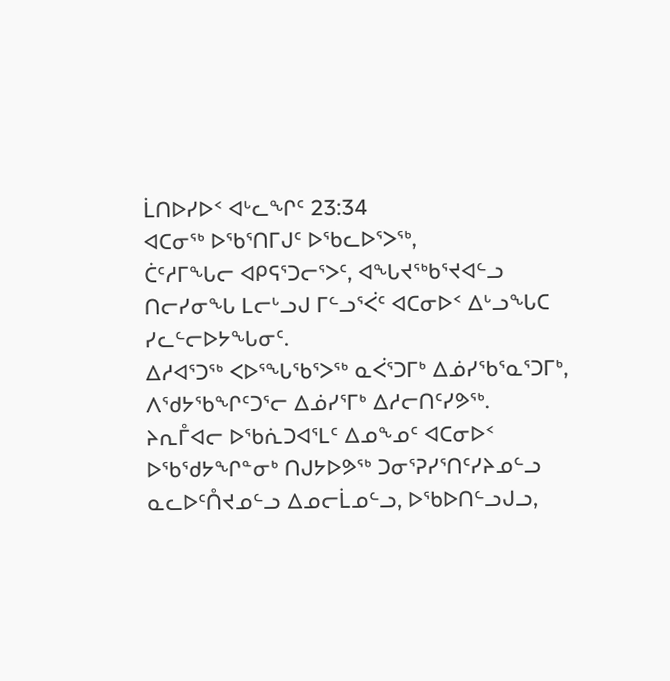ᒫᑎᐅᓯᐅᑉ ᐊᒡᓚᖏᑦ 23:34
ᐊᑕᓂᖅ ᐅᖃᕐᑎᒥᒍᑦ ᐅᖃᓚᐅᕐᐳᖅ,
ᑖᑦᓱᒥᖓᓕ ᐊᑭᕋᕐᑐᓕᕐᐳᑦ, ᐊᖓᔪᖅᑲᕐᔪᐊᓪᓗ ᑎᓕᓯᓂᖓ ᒪᓕᒡᓗᒍ ᒥᓪᓗᕐᐹᑦ ᐊᑕᓂᐅᑉ ᐃᒡᓗᖓᑕ ᓯᓚᓪᓕᐅᔭᖓᓂᑦ.
ᐃᓱᐊᕐᑐᖅ ᐸᐅᕐᖓᖃᕐᐳᖅ ᓇᐹᕐᑐᒥᒃ ᐃᓅᓯᖃᕐᓇᕐᑐᒥᒃ, ᐱᖁᔭᖃᖏᑦᑐᕐᓕ ᐃᓅᓯᕐᒥᒃ ᐃᓱᓕᑎᑦᓯᕗᖅ.
ᔨᕆᒤᐊᓕ ᐅᖃᕇᑐᐊᕐᒪᑦ ᐃᓄᖕᓄᑦ ᐊᑕᓂᐅᑉ ᐅᖃᖁᔭᖏᓐᓂᒃ ᑎᒍᔭᐅᕗᖅ ᑐᓂᕐᕈᓯᕐᑎᑦᓯᔨᓄᓪᓗ ᓇᓚᐅᑦᑍᔪᓄᓪᓗ ᐃᓄᓕᒫᓄᓪᓗ, ᐅᖃᐅᑎᓪᓗᒍᓗ,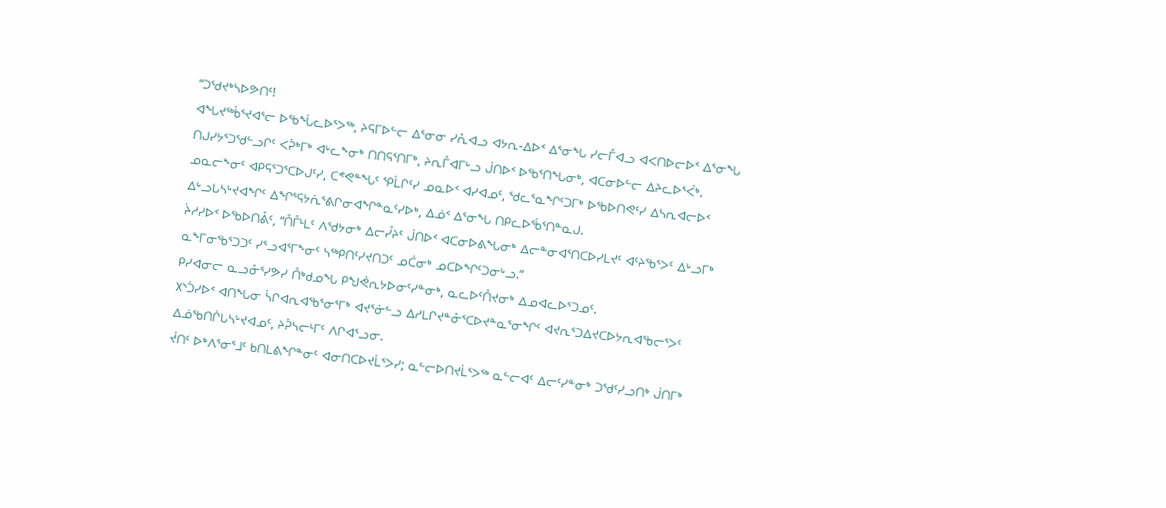“ᑐᖁᔪᒃᓴᐅᕗᑎᑦ!
ᐊᖓᔪᖅᑳᕐᔪᐊᕐᓕ ᐅᖃᖔᓚᐅᕐᐳᖅ, ᔨᕋᒥᐅᓪᓕ ᐃᕐᓂᓂ ᓯᕅᐊᓗ ᐊᔭᕆ-ᐃᐅᑉ ᐃᕐᓂᖓ ᓯᓕᒤᐊᓗ ᐊᐸᑎᐅᓕᐅᑉ ᐃᕐᓂᖓ ᑎᒍᓯᔭᕐᑐᖁᓪᓗᒋᑦ ᐸᕉᒃᒥᒃ ᐊᒡᓚᖕᓂᒃ ᑎᑎᕋᕐᑎᒥᒃ, ᔨᕆᒤᐊᒥᒡᓗ ᒎᑎᐅᑉ ᐅᖃᕐᑎᖓᓂᒃ, ᐊᑕᓂᐅᓪᓕ ᐃᔨᓚᐅᕐᐹᒃ.
ᓄᓇᓕᖕᓂᑦ ᐊᑭᕋᕐᑐᕐᑕᐅᒍᑦᓯ, ᑕᕝᕙᓐᖓᑦ ᕿᒫᒋᑦᓯ ᓄᓇᐅᑉ ᐊᓯᐊᓄᑦ, ᖁᓚᕐᓇᖏᑦᑐᒥᒃ ᐅᖃᐅᑎᕙᑦᓯ ᐃᓴᕆᐊᓕᐅᑉ ᐃᒡᓗᒐᓴᒡᔪᐊᖏᑦ ᐃᖏᕐᕋᔭᕇᕐᕕᒋᓂᐊᖏᓐᓇᑦᓯᐅᒃ, ᐃᓅᑉ ᐃᕐᓂᖓ ᑎᑭᓚᐅᖄᕐᑎᓐᓇᒍ.
ᔩᓱᓯᐅᑉ ᐅᖃᐅᑎᕔᑦ, “ᑍᒤᒻᒪᑦ ᐱᖁᔭᓂᒃ ᐃᓕᓮᔨᑦ ᒎᑎᐅᑉ ᐊᑕᓂᐅᕕᖓᓂᒃ ᐃᓕᓐᓂᐊᕐᑎᑕᐅᓯᒪᔪᑦ ᐊᑦᔨᖃᕐᐳᑦ ᐃᒡᓗᒥᒃ ᓇᖕᒥᓂᖃᕐᑐᑐᑦ ᓯᕐᓗᐊᕐᒥᖕᓂᑦ ᓴᖅᑭᑎᑦᓯᔪᑎᑐᑦ ᓄᑖᓂᒃ ᓄᑕᐅᖏᑦᑐᓂᒡᓗ.”
ᑭᓯᐊᓂᓕ ᓇᓗᓁᕐᓯᕗᓯ ᑍᒃᑯᓄᖓ ᑭᖑᕚᕆᔭᐅᓂᑦᓯᓐᓂᒃ, ᓇᓚᐅᑦᑍᔪᓂᒃ ᐃᓄᐊᓚᐅᕐᑐᓄᑦ.
᙭ᔅᑑᓯᐅᑉ ᐊᑎᖓᓂ ᓵᒋᐊᕆᐊᖃᕐᓂᕐᒥᒃ ᐊᔪᕐᓃᓪᓗ ᐃᓱᒪᒋᔪᓐᓁᕐᑕᐅᔪᓐᓇᕐᓂᖏᑦ ᐊᔪᕆᕐᑐᐃᔪᑕᐅᔭᕆᐊᖃᓕᕐᐳᑦ ᐃᓅᖃᑎᒌᒐᓴᒡᔪᐊᓄᑦ, ᔨᕉᓴᓕᒻᒥᑦ ᐱᒋᐊᕐᓗᓂ.
ᔫᑎᑦ ᐅᒃᐱᕐᓂᕐᒧᑦ ᑲᑎᒪᕕᖏᓐᓂᑦ ᐊᓂᑎᑕᐅᔪᒫᕐᐳᓯ; ᓇᓪᓕᐅᑎᔪᒫᕐᐳᖅ ᓇᓪᓕᐊᑦ ᐃᓕᑦᓯᓐᓂᒃ ᑐᖁᑦᓯᓗᑎᒃ ᒎᑎᒥᒃ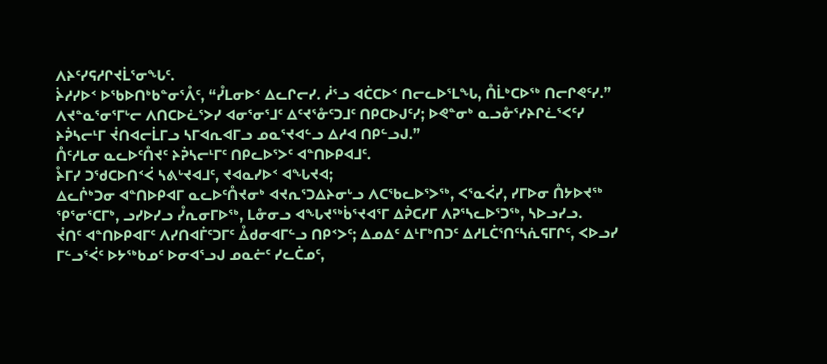ᐱᔨᑦᓯᕋᓱᒋᔪᒫᕐᓂᖓᑦ.
ᔩᓱᓯᐅᑉ ᐅᖃᐅᑎᒃᑲᓐᓂᕐᐰᑦ, “ᓮᒪᓂᐅᑉ ᐃᓚᒋᓕᓯ. ᓲᕐᓗ ᐊᑖᑕᐅᑉ ᑎᓕᓚᐅᕐᒪᖓ, ᑍᒫᒃᑕᐅᖅ ᑎᓕᒋᕙᑦᓯ.”
ᐱᔪᓐᓇᕐᓂᕐᒥᒡᓕ ᐱᑎᑕᐅᓛᕐᐳᓯ ᐊᓂᕐᓂᕐᒧᑦ ᐃᑦᔪᕐᓁᑦᑐᒧᑦ ᑎᑭᑕᐅᒍᑦᓯ; ᐅᕙᓐᓂᒃ ᓇᓗᓁᕐᓯᔨᒋᓛᕐᐸᑦᓯ ᔨᕉᓴᓕᒻᒥ ᔫᑎᐊᓕᒫᒥᓗ ᓴᒥᐊᕆᐊᒥᓗ ᓄᓇᕐᔪᐊᓪᓗ ᐃᓱᐊ ᑎᑭᓪᓗᒍ.”
ᑍᑦᓱᒪᓂ ᓇᓚᐅᑦᑍᔪᑦ ᔨᕉᓴᓕᒻᒥᑦ ᑎᑭᓚᐅᕐᐳᑦ ᐊᓐᑎᐅᑭᐊᒧᑦ.
ᔧᒥᓯ ᑐᖁᑕᐅᑎᑉᐹ ᓴᕕᒡᔪᐊᒧᑦ, ᔪᐊᓇᓯᐅᑉ ᐊᖓᔪᐊ;
ᐃᓚᒌᒃᑐᓂ ᐊᓐᑎᐅᑭᐊᒥ ᓇᓚᐅᑦᑍᔪᓂᒃ ᐊᔪᕆᕐᑐᐃᔨᓂᒡᓗ ᐱᑕᖃᓚᐅᕐᐳᖅ, ᐸᕐᓇᐹᓯ, ᓯᒥᐅᓂ ᑍᔭᐅᔪᖅ ᕿᕐᓂᕐᑕᒥᒃ, ᓗᓯᐅᓯᓗ ᓮᕆᓂᒥᐅᖅ, ᒪᓁᓂᓗ ᐊᖓᔪᖅᑳᕐᔪᐊᕐᒥ ᐃᕉᑕᓯᒥ ᐱᕈᕐᓴᓚᐅᕐᑐᖅ, ᓴᐅᓗᓯᓗ.
ᔫᑎᑦ ᐊᓐᑎᐅᑭᐊᒥᑦ ᐱᓯᑎᐊᒦᑦᑐᒥᑦ ᐂᑯᓂᐊᒥᓪᓗ ᑎᑭᑉᐳᑦ; ᐃᓄᐃᑦ ᐃᒻᒥᒃᑎᑐᑦ ᐃᓱᒪᑖᕐᑎᑦᓴᕇᕋᒥᒋᑦ, ᐸᐅᓗᓯ ᒥᓪᓗᕐᐹᑦ ᐅᔭᖅᑲᓄᑦ ᐅᓂᐊᕐᓗᒍ ᓄᓇᓖᑦ ᓯᓚᑖᓄᑦ,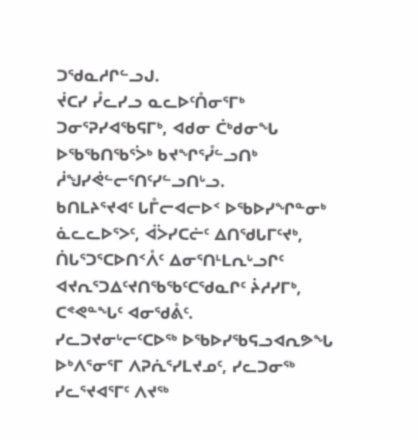ᑐᖁᓇᓱᒋᓪᓗᒍ.
ᔫᑕᓯ ᓮᓚᓯᓗ ᓇᓚᐅᑦᑍᓂᕐᒥᒃ ᑐᓂᕐᕈᓯᐊᖃᕋᒥᒃ, ᐊᑯᓂ ᑖᒃᑯᓂᖓ ᐅᖃᖃᑎᖃᕐᐴᒃ ᑲᔪᖏᕐᓮᓪᓗᑎᒃ ᓲᖑᓯᕚᓪᓕᕐᑎᑦᓯᓪᓗᑎᒡᓗ.
ᑲᑎᒪᔨᕐᔪᐊᑦ ᒐᒤᓕᐊᓕᐅᑉ ᐅᖃᐅᓯᖏᓐᓂᒃ ᓈᓚᓚᐅᕐᐳᑦ, ᐋᐴᓯᑕᓖᑦ ᐃᑎᖁᒐᒥᑦᔪᒃ, ᑏᒐᕐᑐᕐᑕᐅᑎᑉᐰᑦ ᐃᓂᕐᑎᒻᒪᕆᒡᓗᒋᑦ ᐊᔪᕆᕐᑐᐃᑦᔪᑎᖃᖃᑦᑕᖁᓇᒋᑦ ᔩᓱᓯᒥᒃ, ᑕᕝᕙᓐᖓᑦ ᐊᓂᖁᕔᑦ.
ᓯᓚᑐᔪᓂᒡᓕᑦᑕᐅᖅ ᐅᖃᐅᓯᖃᕋᓗᐊᕆᕗᖓ ᐅᒃᐱᕐᓂᕐᒥ ᐱᕈᕇᕐᓯᒪᔪᓄᑦ, ᓯᓚᑐᓂᖅ ᓯᓚᕐᔪᐊᕐᒥᑦ ᐱᔪᖅ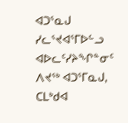ᐊᑐᕐᓇᒍ ᓯᓚᕐᔪᐊᕐᒥᐅᓪᓗ ᐊᐅᓚᑦᓯᔨᖏᓐᓂᑦ ᐱᔪᖅ ᐊᑐᕐᒥᓇᒍ, ᑕᒪᒃᑯᐊ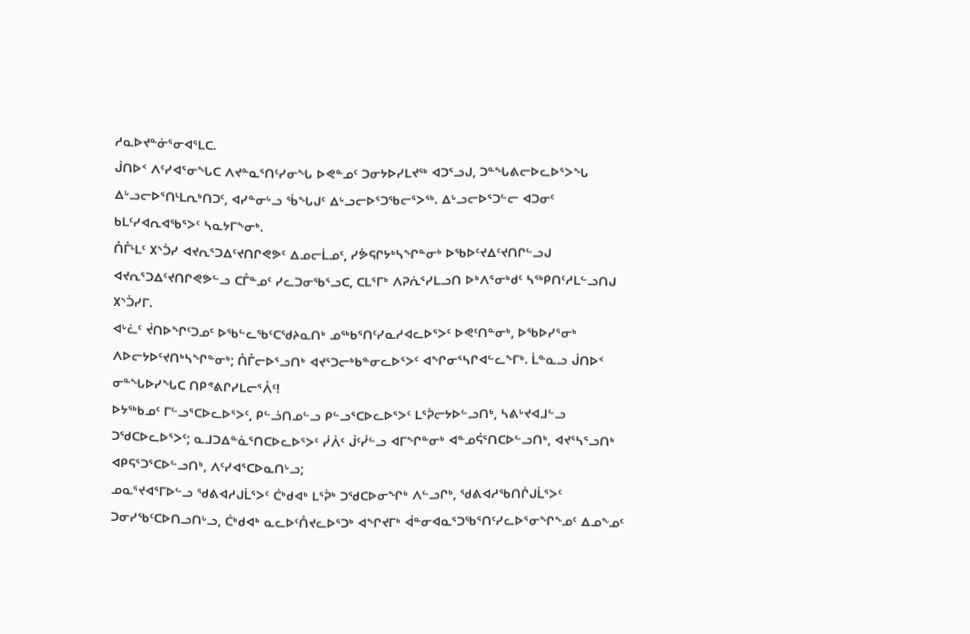ᓱᓇᐅᔪᓐᓃᕐᓂᐊᕐᒪᑕ.
ᒎᑎᐅᑉ ᐱᑦᓯᐊᕐᓂᖓᑕ ᐱᔪᓐᓇᕐᑎᑦᓯᓂᖓ ᐅᕙᓐᓄᑦ ᑐᓂᔭᐅᓯᒪᔪᖅ ᐊᑐᕐᓗᒍ, ᑐᓐᖓᕕᓕᐅᓚᐅᕐᐳᖓ ᐃᒡᓗᓕᐅᕐᑎᒻᒪᕆᒃᑎᑐᑦ, ᐊᓯᓐᓂᒡᓗ ᖄᖓᒍᑦ ᐃᒡᓗᓕᐅᕐᑐᖃᓕᕐᐳᖅ. ᐃᒡᓗᓕᐅᕐᑐᓪᓕ ᐊᑐᓂᑦ ᑲᒪᑦᓯᐊᕆᐊᖃᕐᐳᑦ ᓴᓇᔭᒥᖕᓂᒃ.
ᑍᒤᒻᒪᑦ ᙭ᔅᑑᓯ ᐊᔪᕆᕐᑐᐃᑦᔪᑎᒋᕙᕗᑦ ᐃᓄᓕᒫᓄᑦ, ᓯᕘᕋᒋᔭᒃᓴᖏᓐᓂᒃ ᐅᖃᐅᑦᔪᐃᑦᔪᑎᒋᓪᓗᒍ ᐊᔪᕆᕐᑐᐃᑦᔪᑎᒋᕙᕗᓪᓗ ᑕᒤᓐᓄᑦ ᓯᓚᑐᓂᖃᕐᓗᑕ, ᑕᒪᕐᒥᒃ ᐱᕈᕇᕐᓯᒪᓗᑎ ᐅᒃᐱᕐᓂᒃᑯᑦ ᓴᖅᑭᑎᑦᓱᒪᓪᓗᑎᒍ ᙭ᔅᑑᓯᒥ.
ᐊᒡᓛᑦ ᔫᑎᐅᖏᑦᑐᓄᑦ ᐅᖃᓪᓚᖃᑦᑕᖁᔨᓇᑎᒃ ᓄᖅᑲᕐᑎᑦᓯᓇᓱᐊᓚᐅᕐᐳᑦ ᐅᕙᑦᑎᓐᓂᒃ, ᐅᖃᐅᓯᕐᓂᒃ ᐱᐅᓕᔭᐅᑦᔪᑎᒃᓴᖏᓐᓂᒃ; ᑍᒤᓕᐅᕐᓗᑎᒃ ᐊᔪᕐᑐᓕᒃᑲᓐᓂᓚᐅᕐᐳᑦ ᐊᖏᓂᕐᓴᒋᐊᓪᓚᖕᒥᒃ. ᒫᓐᓇᓗ ᒎᑎᐅᑉ ᓂᓐᖓᐅᓯᖓᑕ ᑎᑭᕝᕕᒋᓯᒪᓕᕐᐰᑦ!
ᐅᔭᖅᑲᓄᑦ ᒥᓪᓗᕐᑕᐅᓚᐅᕐᐳᑦ, ᑭᓪᓘᑎᓄᓪᓗ ᑭᓪᓗᕐᑕᐅᓚᐅᕐᐳᑦ ᒪᕐᕉᓕᔭᐅᓪᓗᑎᒃ, ᓴᕕᒡᔪᐊᒧᓪᓗ ᑐᖁᑕᐅᓚᐅᕐᐳᑦ; ᓇᒧᑐᐃᓐᓈᕐᑎᑕᐅᓚᐅᕐᐳᑦ ᓰᐲᑦ ᒎᑦᓰᓪᓗ ᐊᒥᖏᓐᓂᒃ ᐊᓐᓄᕌᕐᑎᑕᐅᓪᓗᑎᒃ, ᐊᔪᕐᓴᕐᓗᑎᒃ ᐊᑭᕋᕐᑐᕐᑕᐅᓪᓗᑎᒃ, ᐱᑦᓯᐊᕐᑕᐅᓇᑎᒡᓗ;
ᓄᓇᕐᔪᐊᕐᒥᐅᓪᓗ ᖁᕕᐊᓱᒍᒫᕐᐳᑦ ᑖᒃᑯᐊᒃ ᒪᕐᕉᒃ ᑐᖁᑕᐅᓂᖏᒃ ᐱᓪᓗᒋᒃ, ᖁᕕᐊᓱᖃᑎᒌᒍᒫᕐᐳᑦ ᑐᓂᓯᖃᑦᑕᐅᑎᓗᑎᒡᓗ, ᑖᒃᑯᐊᒃ ᓇᓚᐅᑦᑍᔪᓚᐅᕐᑐᒃ ᐊᖏᔪᒥᒃ ᐋᓐᓂᐊᓇᕐᑐᖃᕐᑎᑦᓯᓚᐅᕐᓂᖏᖕᓄᑦ ᐃᓄᖕᓄᑦ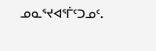ᓄᓇᕐᔪᐊᕐᒦᑦᑐᓄᑦ.